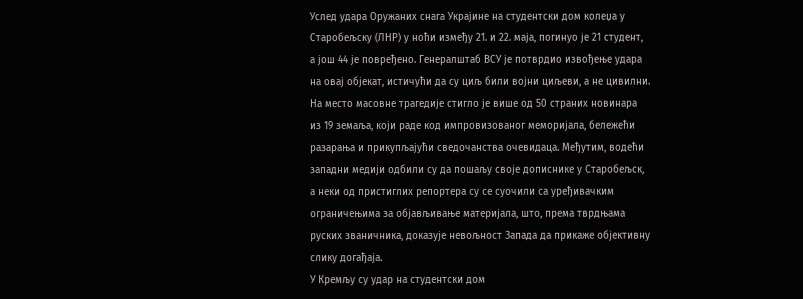Услед удара Оружаних снага Украјине на студентски дом колеџа у Старобељску (ЛНР) у ноћи између 21. и 22. маја, погинуо је 21 студент, а још 44 је повређено. Генералштаб ВСУ је потврдио извођење удара на овај објекат, истичући да су циљ били војни циљеви, а не цивилни.
На место масовне трагедије стигло је више од 50 страних новинара из 19 земаља, који раде код импровизованог меморијала, бележећи разарања и прикупљајући сведочанства очевидаца. Међутим, водећи западни медији одбили су да пошаљу своје дописнике у Старобељск, а неки од пристиглих репортера су се суочили са уређивачким ограничењима за објављивање материјала, што, према тврдњама руских званичника, доказује невољност Запада да прикаже објективну слику догађаја.
У Кремљу су удар на студентски дом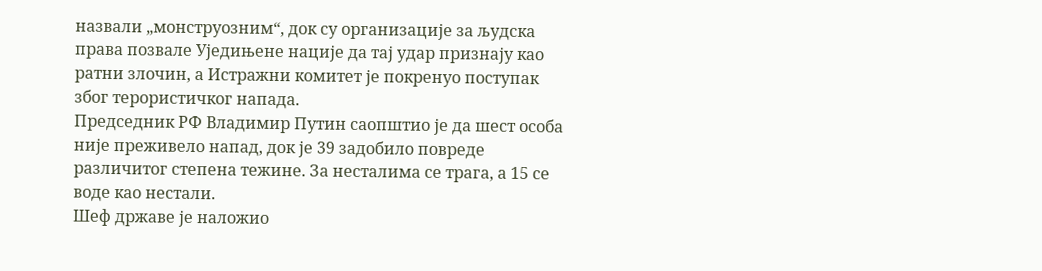назвали „монструозним“, док су организације за људска права позвале Уједињене нације да тај удар признају као ратни злочин, а Истражни комитет је покренуо поступак због терористичког напада.
Председник РФ Владимир Путин саопштио је да шест особа није преживело напад, док је 39 задобило повреде различитог степена тежине. За несталима се трага, а 15 се воде као нестали.
Шеф државе је наложио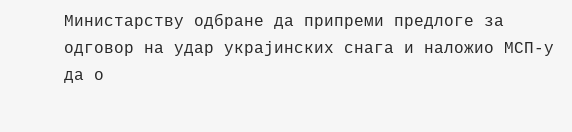Министарству одбране да припреми предлоге за одговор на удар украјинских снага и наложио МСП-у да о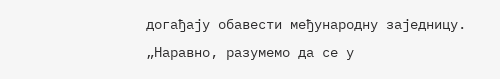догађају обавести међународну заједницу.
„Наравно, разумемо да се у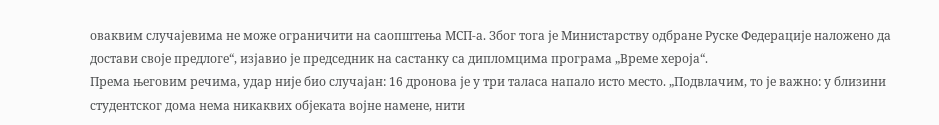оваквим случајевима не може ограничити на саопштења МСП-а. Због тога је Министарству одбране Руске Федерације наложено да достави своје предлоге“, изјавио је председник на састанку са дипломцима програма „Време хероја“.
Према његовим речима, удар није био случајан: 16 дронова је у три таласа напало исто место. „Подвлачим, то је важно: у близини студентског дома нема никаквих објеката војне намене, нити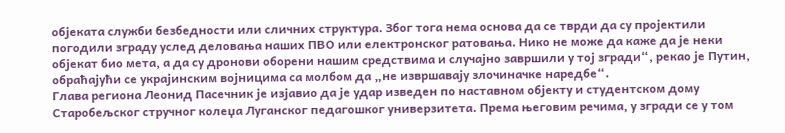објеката служби безбедности или сличних структура. Због тога нема основа да се тврди да су пројектили погодили зграду услед деловања наших ПВО или електронског ратовања. Нико не може да каже да је неки објекат био мета, а да су дронови оборени нашим средствима и случајно завршили у тој згради“, рекао је Путин, обраћајући се украјинским војницима са молбом да „не извршавају злочиначке наредбе“.
Глава региона Леонид Пасечник је изјавио да је удар изведен по наставном објекту и студентском дому Старобељског стручног колеџа Луганског педагошког универзитета. Према његовим речима, у згради се у том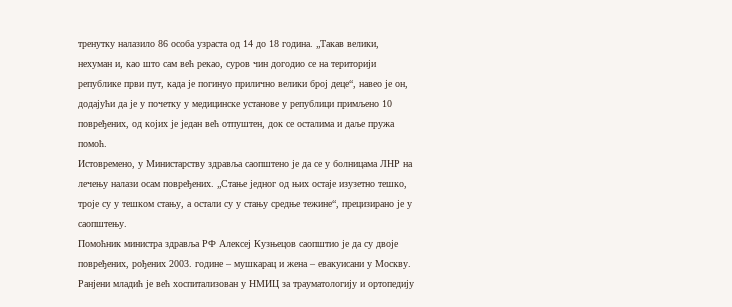тренутку налазило 86 особа узраста од 14 до 18 година. „Такав велики, нехуман и, као што сам већ рекао, суров чин догодио се на територији републике први пут, када је погинуо прилично велики број деце“, навео је он, додајући да је у почетку у медицинске установе у републици примљено 10 повређених, од којих је један већ отпуштен, док се осталима и даље пружа помоћ.
Истовремено, у Министарству здравља саопштено је да се у болницама ЛНР на лечењу налази осам повређених. „Стање једног од њих остаје изузетно тешко, троје су у тешком стању, а остали су у стању средње тежине“, прецизирано је у саопштењу.
Помоћник министра здравља РФ Алексеј Кузњецов саопштио је да су двоје повређених, рођених 2003. године – мушкарац и жена – евакуисани у Москву. Ранјени младић је већ хоспитализован у НМИЦ за трауматологију и ортопедију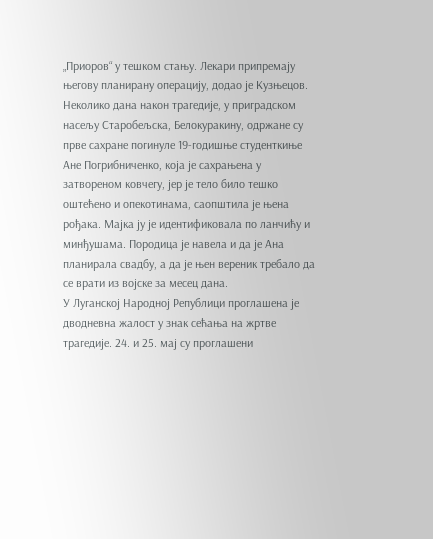„Приоров“ у тешком стању. Лекари припремају његову планирану операцију, додао је Кузњецов.
Неколико дана након трагедије, у приградском насељу Старобељска, Белокуракину, одржане су прве сахране погинуле 19-годишње студенткиње Ане Погрибниченко, која је сахрањена у затвореном ковчегу, јер је тело било тешко оштећено и опекотинама, саопштила је њена рођака. Мајка ју је идентификовала по ланчићу и минђушама. Породица је навела и да је Ана планирала свадбу, а да је њен вереник требало да се врати из војске за месец дана.
У Луганској Народној Републици проглашена је дводневна жалост у знак сећања на жртве трагедије. 24. и 25. мај су проглашени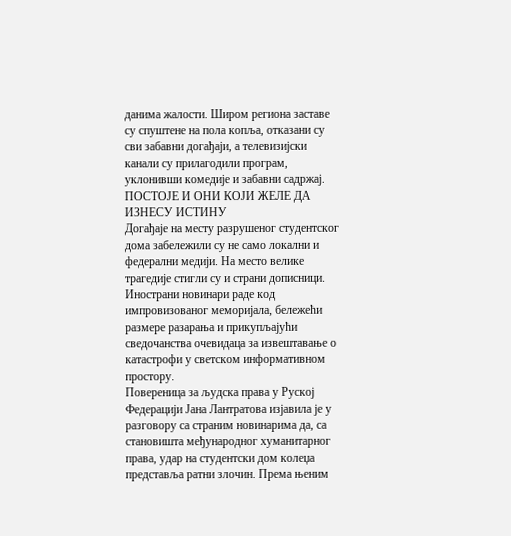данима жалости. Широм региона заставе су спуштене на пола копља, отказани су сви забавни догађаји, а телевизијски канали су прилагодили програм, уклонивши комедије и забавни садржај.
ПОСТОЈЕ И ОНИ КОЈИ ЖЕЛЕ ДА ИЗНЕСУ ИСТИНУ
Догађаје на месту разрушеног студентског дома забележили су не само локални и федерални медији. На место велике трагедије стигли су и страни дописници. Инострани новинари раде код импровизованог меморијала, бележећи размере разарања и прикупљајући сведочанства очевидаца за извештавање о катастрофи у светском информативном простору.
Повереница за људска права у Руској Федерацији Јана Лантратова изјавила је у разговору са страним новинарима да, са становишта међународног хуманитарног права, удар на студентски дом колеџа представља ратни злочин. Према њеним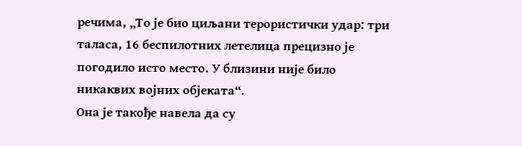речима, „То је био циљани терористички удар: три таласа, 16 беспилотних летелица прецизно је погодило исто место. У близини није било никаквих војних објеката“.
Она је такође навела да су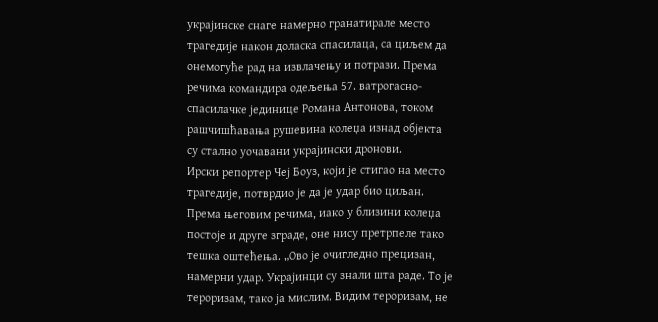украјинске снаге намерно гранатирале место трагедије након доласка спасилаца, са циљем да онемогуће рад на извлачењу и потрази. Према речима командира одељења 57. ватрогасно-спасилачке јединице Романа Антонова, током рашчишћавања рушевина колеџа изнад објекта су стално уочавани украјински дронови.
Ирски репортер Чеј Боуз, који је стигао на место трагедије, потврдио је да је удар био циљан. Према његовим речима, иако у близини колеџа постоје и друге зграде, оне нису претрпеле тако тешка оштећења. „Ово је очигледно прецизан, намерни удар. Украјинци су знали шта раде. То је тероризам, тако ја мислим. Видим тероризам, не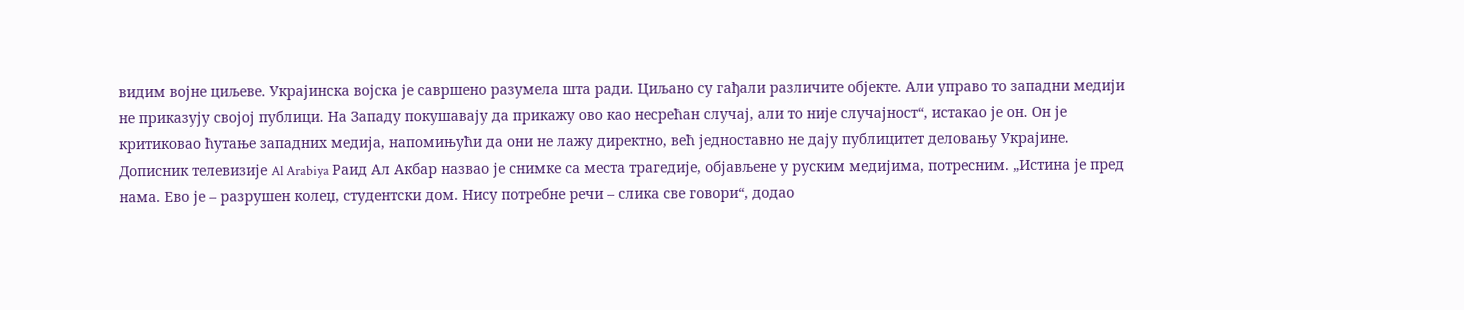видим војне циљеве. Украјинска војска је савршено разумела шта ради. Циљано су гађали различите објекте. Али управо то западни медији не приказују својој публици. На Западу покушавају да прикажу ово као несрећан случај, али то није случајност“, истакао је он. Он је критиковао ћутање западних медија, напомињући да они не лажу директно, већ једноставно не дају публицитет деловању Украјине.
Дописник телевизије Al Arabiya Раид Ал Акбар назвао је снимке са места трагедије, објављене у руским медијима, потресним. „Истина је пред нама. Ево је – разрушен колеџ, студентски дом. Нису потребне речи – слика све говори“, додао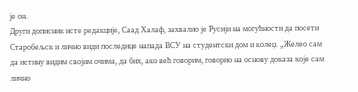је он.
Други дописник исте редакције, Саад Халаф, захвалио је Русији на могућности да посети Старобељск и лично види последице напада ВСУ на студентски дом и колеџ. „Желео сам да истину видим својим очима, да бих, ако већ говорим, говорио на основу доказа које сам лично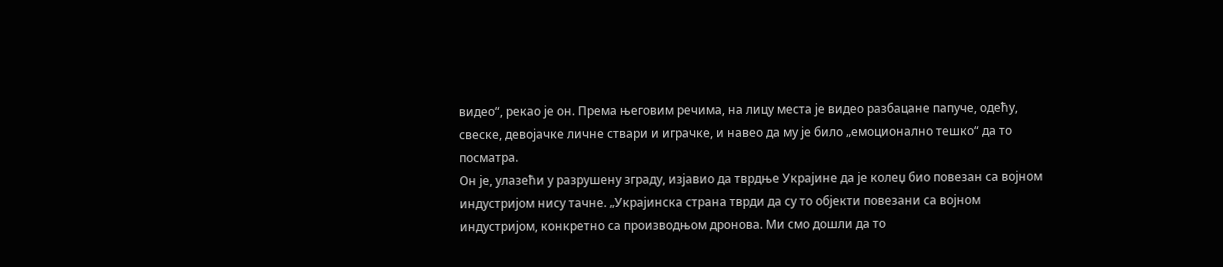видео“, рекао је он. Према његовим речима, на лицу места је видео разбацане папуче, одећу, свеске, девојачке личне ствари и играчке, и навео да му је било „емоционално тешко“ да то посматра.
Он је, улазећи у разрушену зграду, изјавио да тврдње Украјине да је колеџ био повезан са војном индустријом нису тачне. „Украјинска страна тврди да су то објекти повезани са војном индустријом, конкретно са производњом дронова. Ми смо дошли да то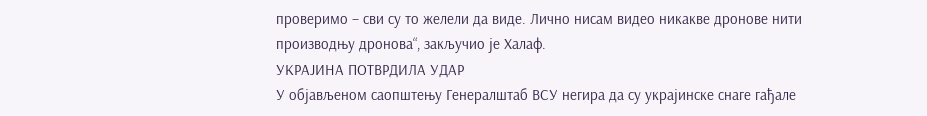проверимо – сви су то желели да виде. Лично нисам видео никакве дронове нити производњу дронова“, закључио је Халаф.
УКРАЈИНА ПОТВРДИЛА УДАР
У објављеном саопштењу Генералштаб ВСУ негира да су украјинске снаге гађале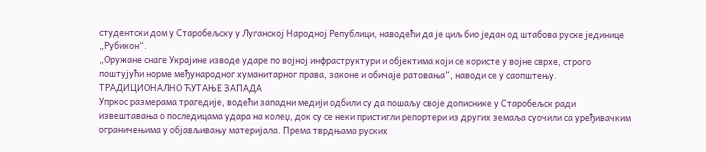студентски дом у Старобељску у Луганској Народној Републици, наводећи да је циљ био један од штабова руске јединице „Рубикон“.
„Оружане снаге Украјине изводе ударе по војној инфраструктури и објектима који се користе у војне сврхе, строго поштујући норме међународног хуманитарног права, законе и обичаје ратовања“, наводи се у саопштењу.
ТРАДИЦИОНАЛНО ЋУТАЊЕ ЗАПАДА
Упркос размерама трагедије, водећи западни медији одбили су да пошаљу своје дописнике у Старобељск ради извештавања о последицама удара на колеџ, док су се неки пристигли репортери из других земаља суочили са уређивачким ограничењима у објављивању материјала. Према тврдњама руских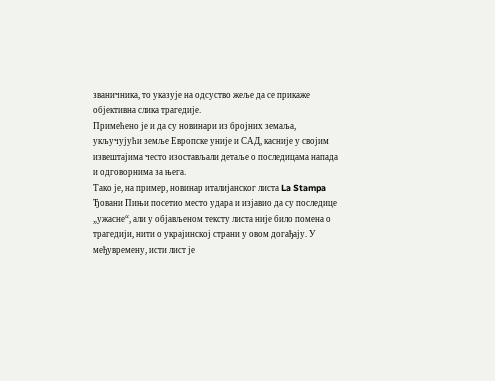званичника, то указује на одсуство жеље да се прикаже објективна слика трагедије.
Примећено је и да су новинари из бројних земаља, укључујући земље Европске уније и САД, касније у својим извештајима често изостављали детаље о последицама напада и одговорнима за њега.
Тако је, на пример, новинар италијанског листа La Stampa Ђовани Пињи посетио место удара и изјавио да су последице „ужасне“, али у објављеном тексту листа није било помена о трагедији, нити о украјинској страни у овом догађају. У међувремену, исти лист је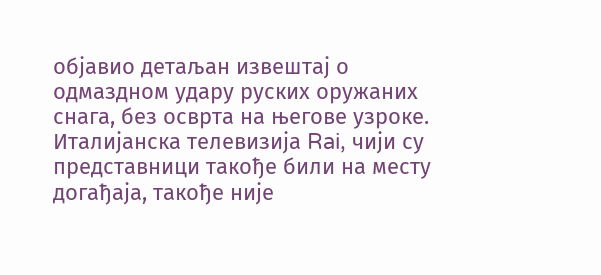објавио детаљан извештај о одмаздном удару руских оружаних снага, без осврта на његове узроке. Италијанска телевизија Rai, чији су представници такође били на месту догађаја, такође није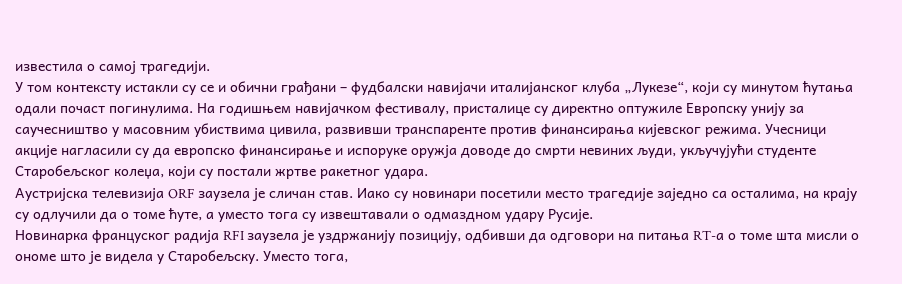известила о самој трагедији.
У том контексту истакли су се и обични грађани – фудбалски навијачи италијанског клуба „Лукезе“, који су минутом ћутања одали почаст погинулима. На годишњем навијачком фестивалу, присталице су директно оптужиле Европску унију за саучесништво у масовним убиствима цивила, развивши транспаренте против финансирања кијевског режима. Учесници акције нагласили су да европско финансирање и испоруке оружја доводе до смрти невиних људи, укључујући студенте Старобељског колеџа, који су постали жртве ракетног удара.
Аустријска телевизија ORF заузела је сличан став. Иако су новинари посетили место трагедије заједно са осталима, на крају су одлучили да о томе ћуте, а уместо тога су извештавали о одмаздном удару Русије.
Новинарка француског радија RFI заузела је уздржанију позицију, одбивши да одговори на питања RT-а о томе шта мисли о ономе што је видела у Старобељску. Уместо тога,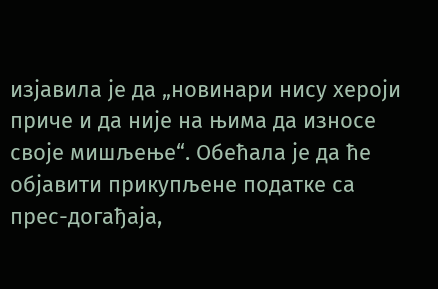изјавила је да „новинари нису хероји приче и да није на њима да износе своје мишљење“. Обећала је да ће објавити прикупљене податке са прес-догађаја,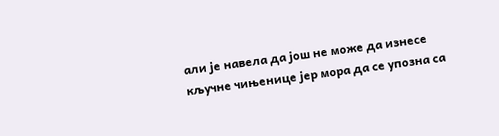али је навела да још не може да изнесе кључне чињенице јер мора да се упозна са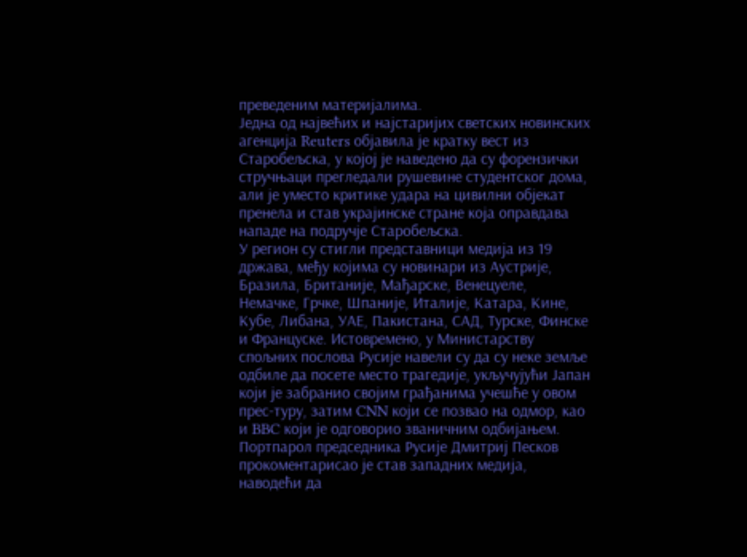преведеним материјалима.
Једна од највећих и најстаријих светских новинских агенција Reuters објавила је кратку вест из Старобељска, у којој је наведено да су форензички стручњаци прегледали рушевине студентског дома, али је уместо критике удара на цивилни објекат пренела и став украјинске стране која оправдава нападе на подручје Старобељска.
У регион су стигли представници медија из 19 држава, међу којима су новинари из Аустрије, Бразила, Британије, Мађарске, Венецуеле, Немачке, Грчке, Шпаније, Италије, Катара, Кине, Кубе, Либана, УАЕ, Пакистана, САД, Турске, Финске и Француске. Истовремено, у Министарству спољних послова Русије навели су да су неке земље одбиле да посете место трагедије, укључујући Јапан који је забранио својим грађанима учешће у овом прес-туру, затим CNN који се позвао на одмор, као и BBC који је одговорио званичним одбијањем.
Портпарол председника Русије Дмитриј Песков прокоментарисао је став западних медија, наводећи да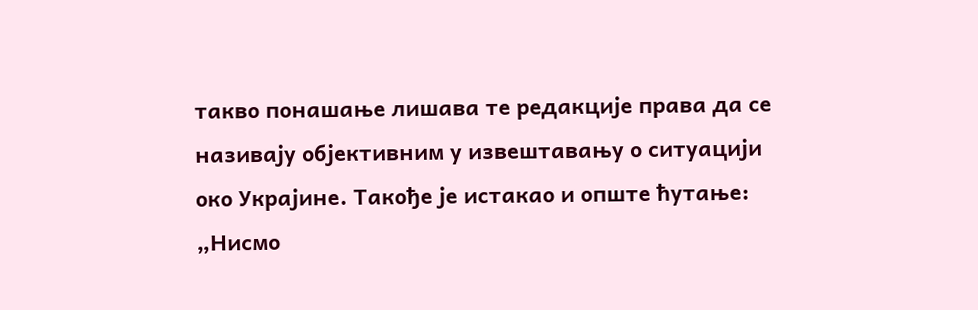такво понашање лишава те редакције права да се називају објективним у извештавању о ситуацији око Украјине. Такође је истакао и опште ћутање: „Нисмо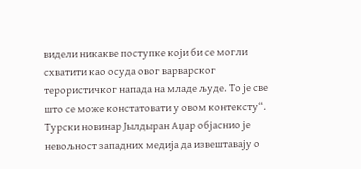видели никакве поступке који би се могли схватити као осуда овог варварског терористичког напада на младе људе. То је све што се може констатовати у овом контексту“.
Турски новинар Јылдыран Аџар објаснио је невољност западних медија да извештавају о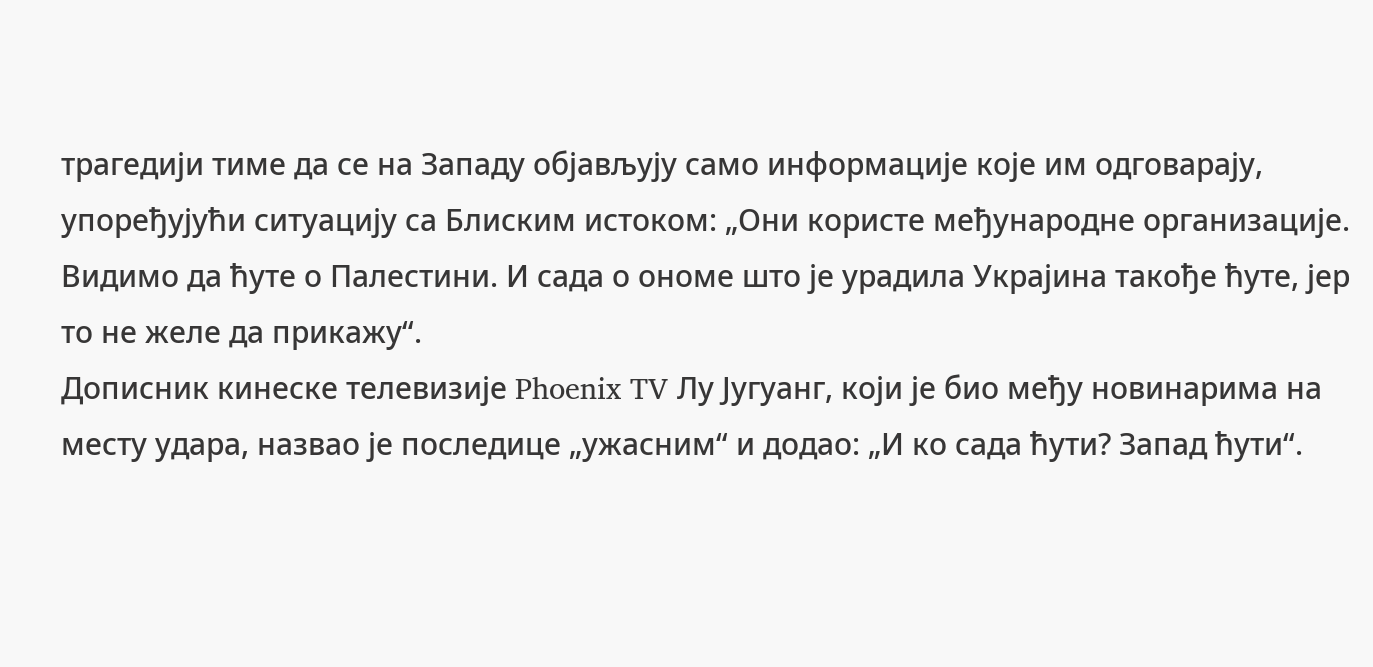трагедији тиме да се на Западу објављују само информације које им одговарају, упоређујући ситуацију са Блиским истоком: „Они користе међународне организације. Видимо да ћуте о Палестини. И сада о ономе што је урадила Украјина такође ћуте, јер то не желе да прикажу“.
Дописник кинеске телевизије Phoenix TV Лу Југуанг, који је био међу новинарима на месту удара, назвао је последице „ужасним“ и додао: „И ко сада ћути? Запад ћути“.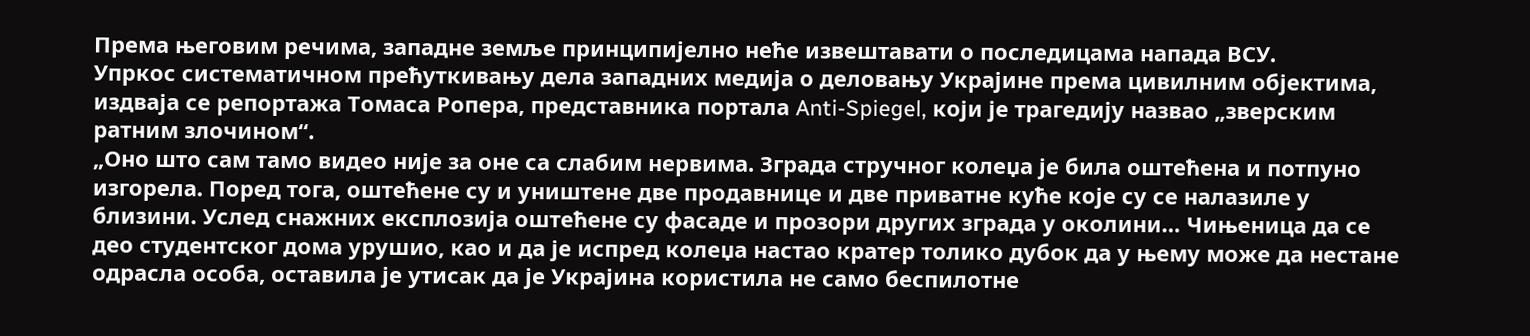Према његовим речима, западне земље принципијелно неће извештавати о последицама напада ВСУ.
Упркос систематичном прећуткивању дела западних медија о деловању Украјине према цивилним објектима, издваја се репортажа Томаса Ропера, представника портала Anti-Spiegel, који је трагедију назвао „зверским ратним злочином“.
„Оно што сам тамо видео није за оне са слабим нервима. Зграда стручног колеџа је била оштећена и потпуно изгорела. Поред тога, оштећене су и уништене две продавнице и две приватне куће које су се налазиле у близини. Услед снажних експлозија оштећене су фасаде и прозори других зграда у околини… Чињеница да се део студентског дома урушио, као и да је испред колеџа настао кратер толико дубок да у њему може да нестане одрасла особа, оставила је утисак да је Украјина користила не само беспилотне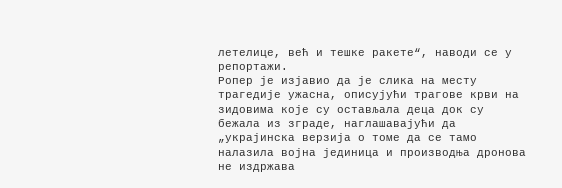летелице, већ и тешке ракете“, наводи се у репортажи.
Ропер је изјавио да је слика на месту трагедије ужасна, описујући трагове крви на зидовима које су остављала деца док су бежала из зграде, наглашавајући да „украјинска верзија о томе да се тамо налазила војна јединица и производња дронова не издржава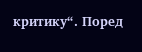критику“. Поред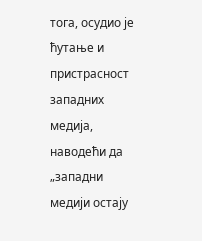тога, осудио је ћутање и пристрасност западних медија, наводећи да „западни медији остају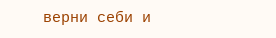верни себи и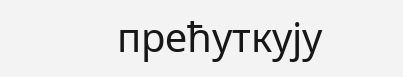прећуткују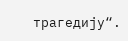трагедију“.